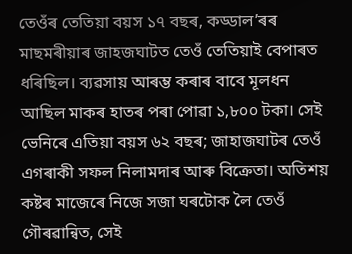তেওঁৰ তেতিয়া বয়স ১৭ বছৰ, কড্ডাল’ৰৰ মাছমৰীয়াৰ জাহজঘাটত তেওঁ তেতিয়াই বেপাৰত ধৰিছিল। ব্যৱসায় আৰম্ভ কৰাৰ বাবে মূলধন আছিল মাকৰ হাতৰ পৰা পোৱা ১,৮০০ টকা। সেই ভেনিৰে এতিয়া বয়স ৬২ বছৰ; জাহাজঘাটৰ তেওঁ এগৰাকী সফল নিলামদাৰ আৰু বিক্ৰেতা। অতিশয় কষ্টৰ মাজেৰে নিজে সজা ঘৰটোক লৈ তেওঁ গৌৰৱান্বিত, সেই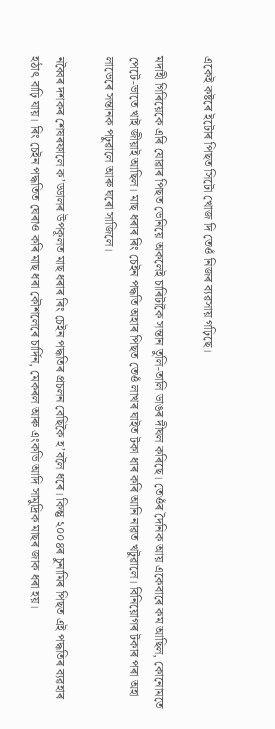একেই কষ্টৰে ইটোৰ পিছত সিটো খোজ দি তেওঁ নিজৰ ব্যৱসায় গঢ়িছে।

মদাহী গিৰিয়েকে এৰি যোৱাৰ পিছত ভেনিয়ে অকলেই চাৰিটাকৈ সন্তান তুলি-তালি ডাঙৰ দীঘল কৰিছে। তেওঁৰ দৈনিক আয় একেবাৰে কম আছিল, কোনোমতে পেটে-ভাতে খাই জীয়াই আছিল। মাছ ধৰাৰ ৰিং চেইন পদ্ধতি অহাৰ পিছত তেওঁ লাখৰ ঘাইত টকা ধাৰ কৰি আনি নাৱত খটুৱালে। বিনিয়োগৰ টকাৰ পৰা অহা লাভেৰে সন্তানক পঢ়ুৱালে আৰু ঘৰো সাজিলে।

নব্বৈৰ দশকৰ শেষৰফালে ক’ড্ডালৰ উপকূলত মাছ ধৰাৰ ৰিং চেইন পদ্ধতিৰ প্ৰচলন বেছিকৈ হ’বলৈ ধৰে। কিন্তু ২০০৪ৰ চুনামিৰ পিছত এই পদ্ধতিৰ ব্যৱহাৰ হঠাৎ বাঢ়ি যায়। ৰিং চেইন পদ্ধতিত ঘেৰাও কৰি মাছ ধৰা কৌশলেৰে চাৰ্দিন, মেকৰল আৰু এংকভি আদি সামুদ্ৰিক মাছৰ জাক ধৰা হয়।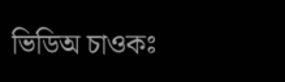ভিডিঅ চাওকঃ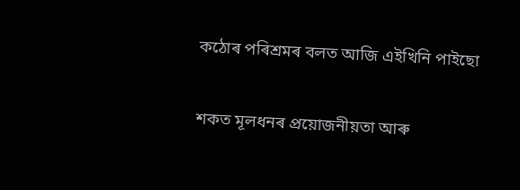কঠোৰ পৰিশ্ৰমৰ বলত আজি এইখিনি পাইছো

শকত মূলধনৰ প্ৰয়োজনীয়তা আৰু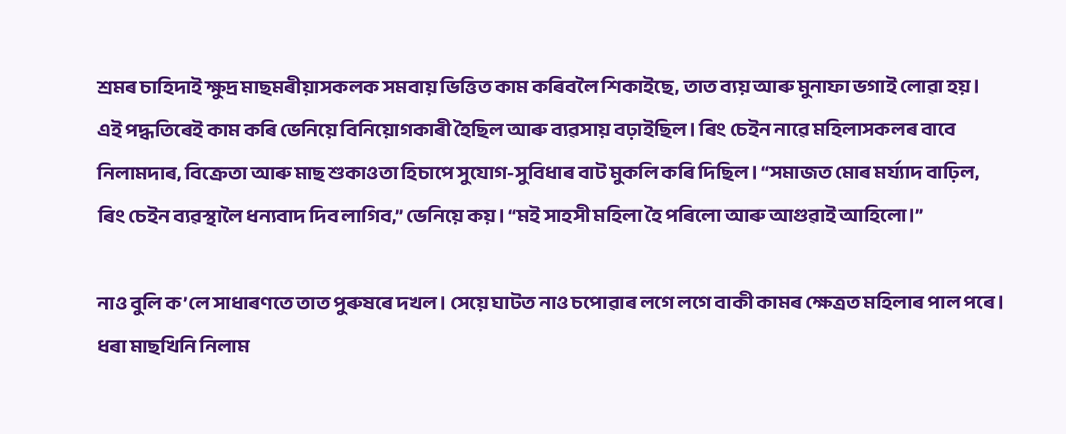শ্ৰমৰ চাহিদাই ক্ষুদ্ৰ মাছমৰীয়াসকলক সমবায় ভিত্তিত কাম কৰিবলৈ শিকাইছে, তাত ব্যয় আৰু মুনাফা ভগাই লোৱা হয়। এই পদ্ধতিৰেই কাম কৰি ভেনিয়ে বিনিয়োগকাৰী হৈছিল আৰু ব্যৱসায় বঢ়াইছিল। ৰিং চেইন নাৱে মহিলাসকলৰ বাবে নিলামদাৰ, বিক্ৰেতা আৰু মাছ শুকাওতা হিচাপে সুযোগ-সুবিধাৰ বাট মুকলি কৰি দিছিল। “সমাজত মোৰ মৰ্য্যাদ বাঢ়িল, ৰিং চেইন ব্যৱস্থালৈ ধন্যবাদ দিব লাগিব,” ভেনিয়ে কয়। “মই সাহসী মহিলা হৈ পৰিলো আৰু আগুৱাই আহিলো।”

নাও বুলি ক’লে সাধাৰণতে তাত পুৰুষৰে দখল। সেয়ে ঘাটত নাও চপোৱাৰ লগে লগে বাকী কামৰ ক্ষেত্ৰত মহিলাৰ পাল পৰে। ধৰা মাছখিনি নিলাম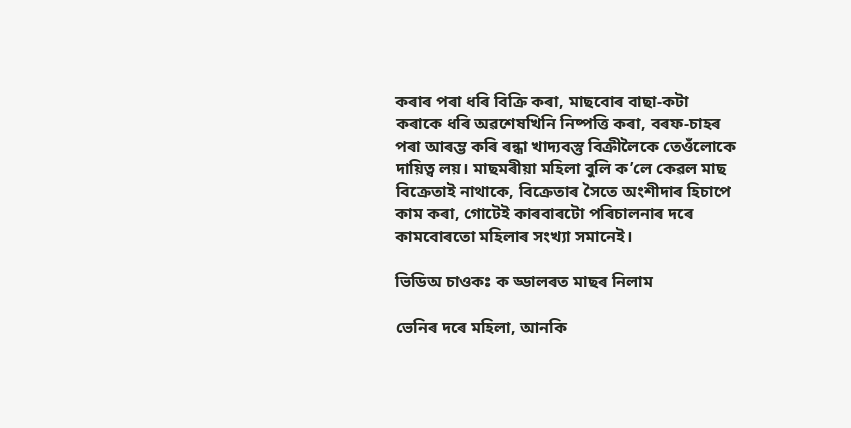কৰাৰ পৰা ধৰি বিক্ৰি কৰা, মাছবোৰ বাছা-কটা কৰাকে ধৰি অৱশেষখিনি নিষ্পত্তি কৰা, বৰফ-চাহৰ পৰা আৰম্ভ কৰি ৰন্ধা খাদ্যবস্তু বিক্ৰীলৈকে তেওঁলোকে দায়িত্ব লয়। মাছমৰীয়া মহিলা বুলি ক’লে কেৱল মাছ বিক্ৰেতাই নাথাকে, বিক্ৰেতাৰ সৈতে অংশীদাৰ হিচাপে কাম কৰা, গোটেই কাৰবাৰটো পৰিচালনাৰ দৰে কামবোৰতো মহিলাৰ সংখ্যা সমানেই।

ভিডিঅ চাওকঃ ক ড্ডালৰত মাছৰ নিলাম

ভেনিৰ দৰে মহিলা, আনকি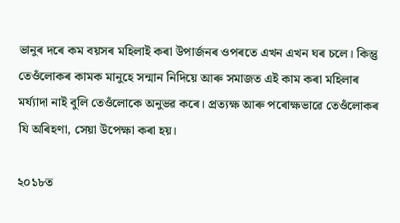ভানুৰ দৰে কম বয়সৰ মহিলাই কৰা উপাৰ্জনৰ ওপৰতে এখন এখন ঘৰ চলে। কিন্তু তেওঁলোকৰ কামক মানুহে সন্মান নিদিয়ে আৰু সমাজত এই কাম কৰা মহিলাৰ মৰ্য্যাদা নাই বুলি তেওঁলোকে অনুভৱ কৰে। প্ৰত্যক্ষ আৰু পৰোক্ষভাৱে তেওঁলোকৰ যি অৰিহণা, সেয়া উপেক্ষা কৰা হয়।

২০১৮ত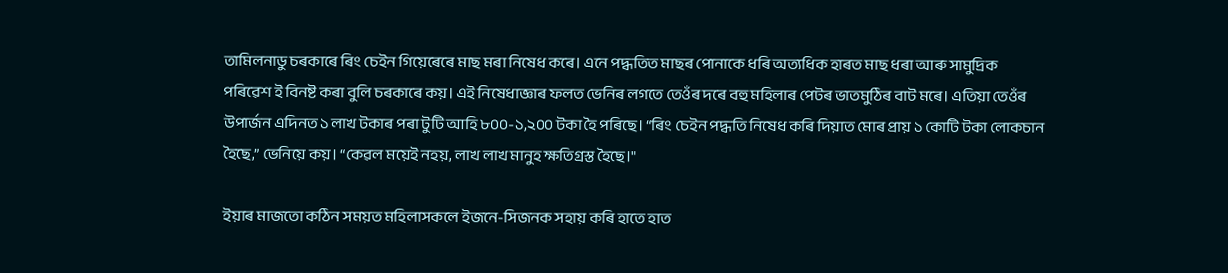তামিলনাডু চৰকাৰে ৰিং চেইন গিয়েৰেৰে মাছ মৰা নিষেধ কৰে। এনে পদ্ধতিত মাছৰ পোনাকে ধৰি অত্যধিক হাৰত মাছ ধৰা আৰু সামুদ্ৰিক পৰিৱেশ ই বিনষ্ট কৰা বুলি চৰকাৰে কয়। এই নিষেধাজ্ঞাৰ ফলত ভেনিৰ লগতে তেওঁৰ দৰে বহু মহিলাৰ পেটৰ ভাতমুঠিৰ বাট মৰে। এতিয়া তেওঁৰ উপাৰ্জন এদিনত ১ লাখ টকাৰ পৰা টুটি আহি ৮০০-১,২০০ টকা হৈ পৰিছে। “ৰিং চেইন পদ্ধতি নিষেধ কৰি দিয়াত মোৰ প্ৰায় ১ কোটি টকা লোকচান হৈছে,” ভেনিয়ে কয়। “কেৱল ময়েই নহয়, লাখ লাখ মানুহ ক্ষতিগ্ৰস্ত হৈছে।"

ইয়াৰ মাজতো কঠিন সময়ত মহিলাসকলে ইজনে-সিজনক সহায় কৰি হাতে হাত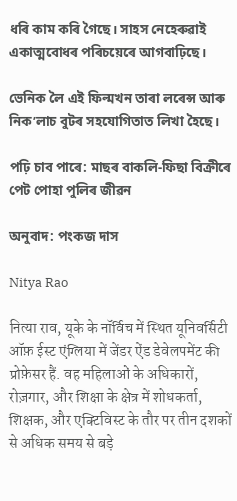ধৰি কাম কৰি গৈছে। সাহস নেহেৰুৱাই একাত্মবোধৰ পৰিচয়েৰে আগবাঢ়িছে।

ভেনিক লৈ এই ফিল্মখন তাৰা লৰেন্স আৰু নিক’লাচ বুটৰ সহযোগিতাত লিখা হৈছে।

পঢ়ি চাব পাৰে: মাছৰ বাকলি-ফিছা বিক্ৰীৰে পেট পোহা পুলিৰ জীৱন

অনুবাদ: পংকজ দাস

Nitya Rao

नित्या राव, यूके के नॉर्विच में स्थित यूनिवर्सिटी ऑफ़ ईस्ट एंग्लिया में जेंडर ऐंड डेवेलपमेंट की प्रोफ़ेसर हैं. वह महिलाओं के अधिकारों, रोज़गार, और शिक्षा के क्षेत्र में शोधकर्ता, शिक्षक, और एक्टिविस्ट के तौर पर तीन दशकों से अधिक समय से बड़े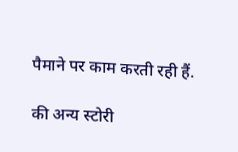पैमाने पर काम करती रही हैं.

की अन्य स्टोरी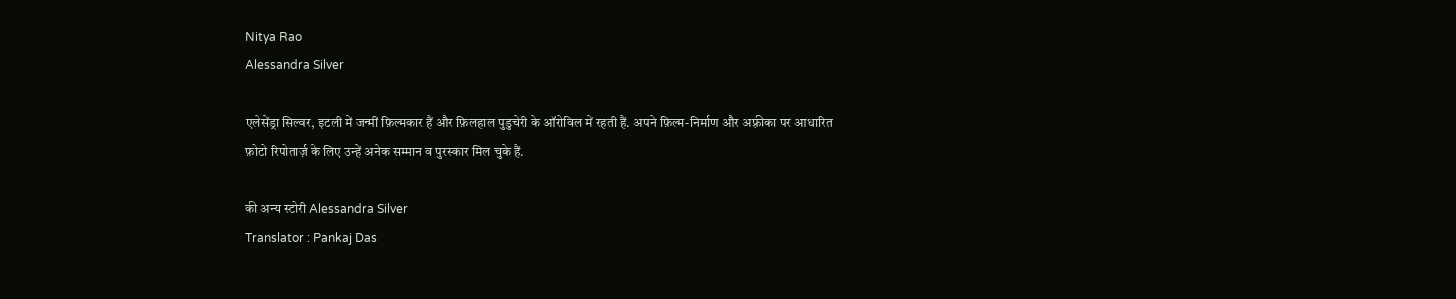Nitya Rao
Alessandra Silver

एलेसेंड्रा सिल्वर, इटली में जन्मीं फ़िल्मकार हैं और फ़िलहाल पुडुचेरी के ऑरोविल में रहती हैं. अपने फ़िल्म-निर्माण और अफ़्रीका पर आधारित फ़ोटो रिपोतार्ज़ के लिए उन्हें अनेक सम्मान व पुरस्कार मिल चुके हैं.

की अन्य स्टोरी Alessandra Silver
Translator : Pankaj Das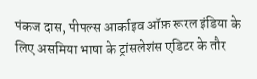पंकज दास, पीपल्स आर्काइव ऑफ़ रूरल इंडिया के लिए असमिया भाषा के ट्रांसलेशंस एडिटर के तौर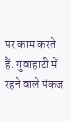पर काम करते हैं. गुवाहाटी में रहने वाले पंकज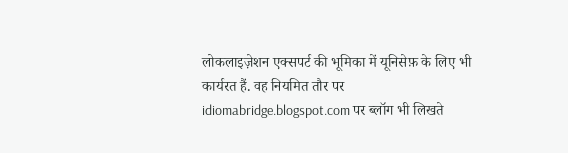लोकलाइज़ेशन एक्सपर्ट की भूमिका में यूनिसेफ़ के लिए भी कार्यरत हैं. वह नियमित तौर पर idiomabridge.blogspot.com पर ब्लॉग भी लिखते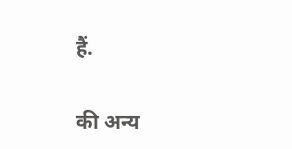हैं.

की अन्य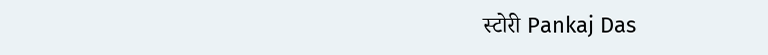स्टोरी Pankaj Das